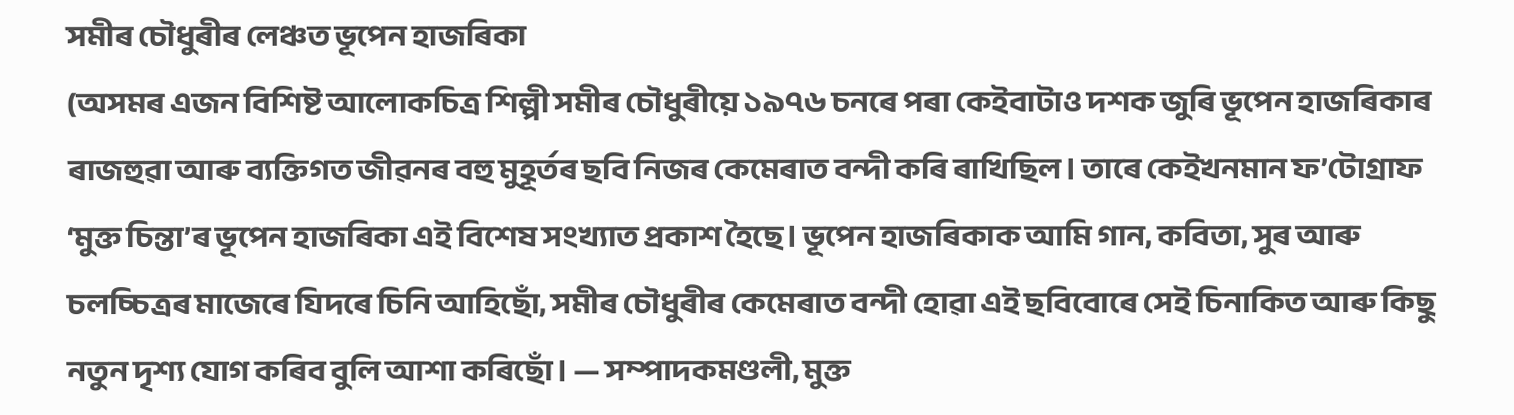সমীৰ চৌধুৰীৰ লেঞ্চত ভূপেন হাজৰিকা
(অসমৰ এজন বিশিষ্ট আলোকচিত্ৰ শিল্পী সমীৰ চৌধুৰীয়ে ১৯৭৬ চনৰে পৰা কেইবাটাও দশক জুৰি ভূপেন হাজৰিকাৰ ৰাজহুৱা আৰু ব্যক্তিগত জীৱনৰ বহু মুহূৰ্তৰ ছবি নিজৰ কেমেৰাত বন্দী কৰি ৰাখিছিল। তাৰে কেইখনমান ফ’টোগ্ৰাফ ‘মুক্ত চিন্তা’ৰ ভূপেন হাজৰিকা এই বিশেষ সংখ্যাত প্ৰকাশ হৈছে। ভূপেন হাজৰিকাক আমি গান, কবিতা, সুৰ আৰু চলচ্চিত্ৰৰ মাজেৰে যিদৰে চিনি আহিছোঁ, সমীৰ চৌধুৰীৰ কেমেৰাত বন্দী হোৱা এই ছবিবোৰে সেই চিনাকিত আৰু কিছু নতুন দৃশ্য যোগ কৰিব বুলি আশা কৰিছোঁ। — সম্পাদকমণ্ডলী, মুক্ত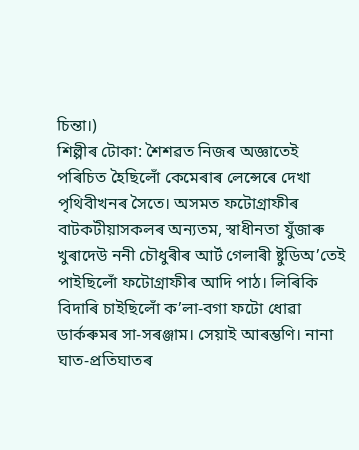চিন্তা।)
শিল্পীৰ টোকা: শৈশৱত নিজৰ অজ্ঞাতেই পৰিচিত হৈছিলোঁ কেমেৰাৰ লেন্সেৰে দেখা পৃথিবীখনৰ সৈতে। অসমত ফটোগ্রাফীৰ বাটকটীয়াসকলৰ অন্যতম, স্বাধীনতা যুঁজাৰু খুৰাদেউ ননী চৌধুৰীৰ আৰ্ট গেলাৰী ষ্টুডিঅ’তেই পাইছিলোঁ ফটোগ্রাফীৰ আদি পাঠ। লিৰিকি বিদাৰি চাইছিলোঁ ক’লা-বগা ফটো ধোৱা ডার্কৰুমৰ সা-সৰঞ্জাম। সেয়াই আৰম্ভণি। নানা ঘাত-প্রতিঘাতৰ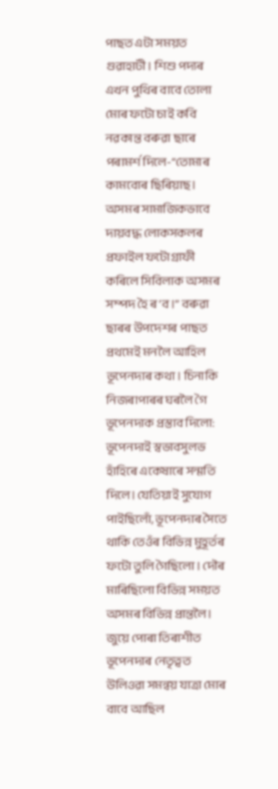পাছত এটা সময়ত গুৱাহাটী। শিশু পদ্যৰ এখন পুথিৰ বাবে তোলা মোৰ ফটো চাই কবি নৱকান্ত বৰুৱা ছাৰে পৰামৰ্শ দিলে-“তোমাৰ কামবোৰ ছিৰিয়াছ। অসমৰ সামাজিকভাবে দায়বদ্ধ লোকসকলৰ প্রফাইল ফটোগ্রাফী কৰিলে সিবিলাক অসমৰ সম্পদ হৈ ৰ’ব।” বৰুৱা ছাৰৰ উপদেশৰ পাছত প্রথমেই মনলৈ আহিল ভূপেনদাৰ কথা। চিনাকি নিজৰাপাৰৰ ঘৰলৈ গৈ ভূপেনদাক প্রস্তাব দিলো: ভূপেনদাই স্বভাবসুলভ হাঁহিৰে একেষাৰে সন্মতি দিলে। যেতিয়াই সুযোগ পাইছিলোঁ, ভূপেনদাৰ সৈতে থাকি তেওঁৰ বিভিন্ন মুহূৰ্তৰ ফটো তুলি গৈছিলো। দৌৰ মাৰিছিলো বিভিন্ন সময়ত অসমৰ বিভিন্ন প্রান্তলৈ। জুয়ে পোৰা তিৰাশীত ভূপেনদাৰ নেতৃত্বত উলিওৱা সমন্বয় যাত্রা মোৰ বাবে আছিল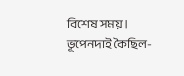বিশেষ সময়। ভূপেনদাই কৈছিল-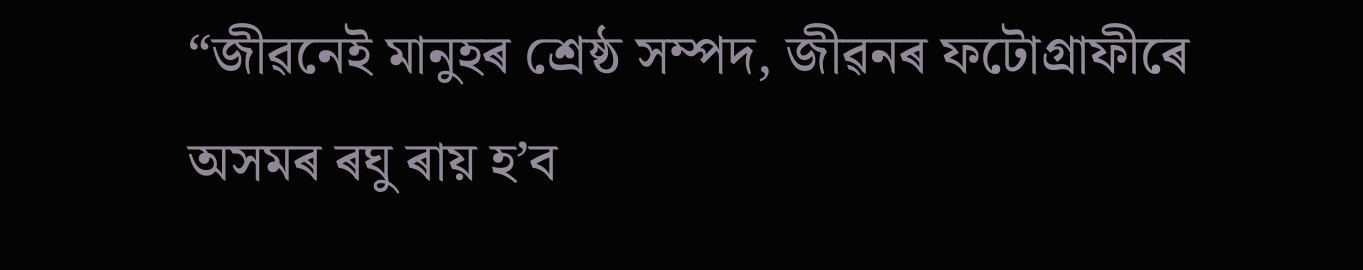“জীৱনেই মানুহৰ শ্রেষ্ঠ সম্পদ, জীৱনৰ ফটোগ্রাফীৰে অসমৰ ৰঘু ৰায় হ’ব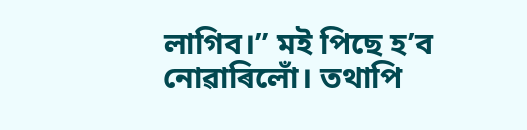লাগিব।” মই পিছে হ’ব নোৱাৰিলোঁ। তথাপি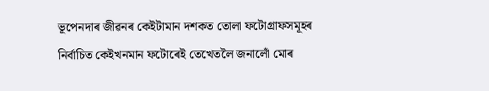ভূপেনদাৰ জীৱনৰ কেইটামান দশকত তোলা ফটোগ্রাফসমূহৰ নিৰ্বাচিত কেইখনমান ফটোৰেই তেখেতলৈ জনালোঁ মোৰ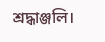শ্ৰদ্ধাঞ্জলি।